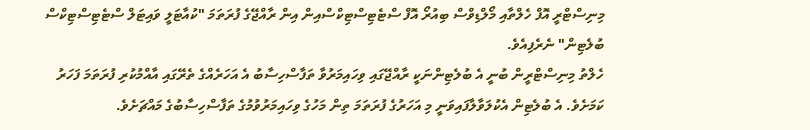މިނިސްޓްރީ އޮފް ހެލްތާއި މޯލްޑިވްސް ބިއުރޯ އޮފް ސްޓެޓިސްޓިކްސްއިން އިން ރާއްޖޭގެ ފުރަތަމަ "ކުއާޓަލީ ވައިޓަލް ސްޓެޓިސްޓިކްސް ބުލެޓިން" ނެރެފިއެވެ.
ހެލްތު މިނިސްޓްރީން ބުނީ އެ ބުލެޓިންނަކީ ރާއްޖޭގައި ވިހައިމަރުވާ ތަފާސްހިސާބު އެ އަހަރެއްގެ ތެރޭގައި އާއްމުކުރި ފުރަތަމަ ފަހަރު ކަމަށެވެ. އެ ބުލެޓިން އެކުލަވާލާފައިވަނީ މި އަހަރުގެ ފުރަތަމަ ތިން މަހުގެ ވިހައިމަރުވުމުގެ ތަފާސްހިސާބުގެ މައްޗަށެވެ.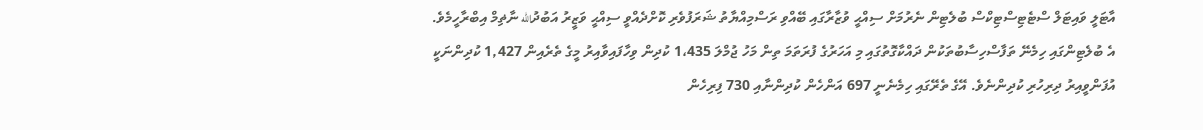އާޓަލީ ވައިޓަލް ސްޓެޓިސްޓިކްސް ބުލެޓިން ނެރުމަށް ސިއްޙީ ވުޒާރާގައި ބޭއްވި ރަސްމިއްޔާތު ޝަރަފުވެރި ކޮށްދެއްވީ ސިއްޙީ ވަޒީރު އަބުދުالله ނާޡިމް އިބްރާހީމެވެ.
އެ ބުލެޓިންގައި ހިމެނޭ ތަފާސްހިސާބުތަކުން ދައްކާގޮތުގައި މި އަހަރުގެ ފުރަތަމަ ތިން މަހު ޖުމްލަ 1،435 ކުދިން ވިހާފައިވާއިރު މީގެ ތެރެއިން 1,427 ކުދިންނަކީ އުފަންވީއިރު ދިރިހުރި ކުދިންނެވެ. އޭގެ ތެރޭގައި ހިމެނެނީ 697 އަންހެން ކުދިންނާއި 730 ފިރިހެން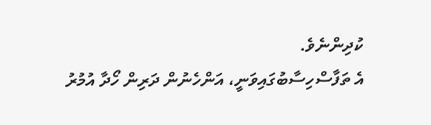ކުދިންނެވެ.
އެ ތަފާސްހިސާބުގައިވަނީ، އަންހެނުން ދަރިން ހޯދާ އުމުރު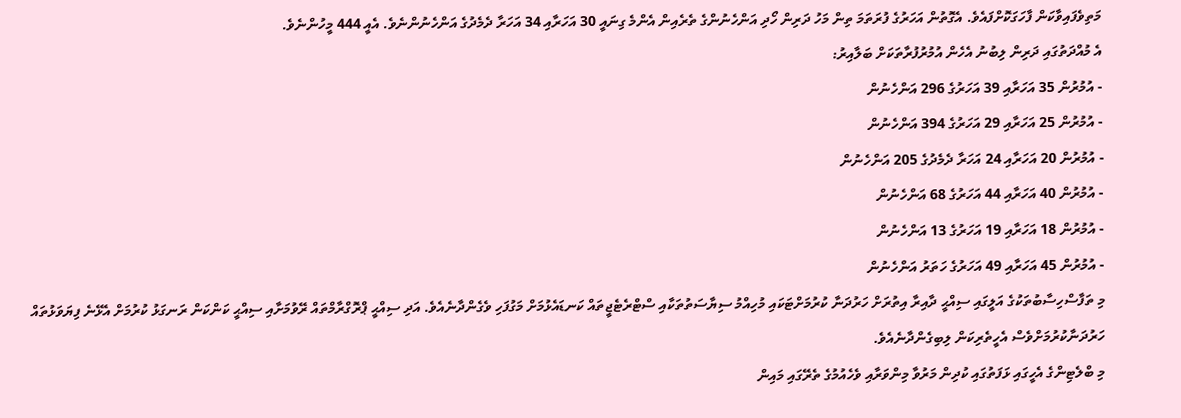މަތިވެފައިވާކަން ފާހަގަކޮށްފައެވެ. އެގޮތުން އަހަރުގެ ފުރަތަމަ ތިން މަހު ދަރިން ހޯދި އަންހެނުންގެ ތެރެއިން އެންމެ ގިނައީ 30 އަހަރާއި 34 އަހަރާ ދެމެދުގެ އަންހެނުންނެވެ. އެއީ 444 މީހުންނެވެ.
އެ މުއްދަތުގައި ދަރިން ލިބުނު އެހެން އުމުރުފުރާތަކަށް ބަލާއިރު:
- އުމުރުން 35 އަހަރާއި 39 އަހަރުގެ 296 އަންހެނުން
- އުމުރުން 25 އަހަރާއި 29 އަހަރުގެ 394 އަންހެނުން
- އުމުރުން 20 އަހަރާއި 24 އަހަރާ ދެމެދުގެ 205 އަންހެނުން
- އުމުރުން 40 އަހަރާއި 44 އަހަރުގެ 68 އަންހެނުން
- އުމުރުން 18 އަހަރާއި 19 އަހަރުގެ 13 އަންހެނުން
- އުމުރުން 45 އަހަރާއި 49 އަހަރުގެ ހަތަރު އަންހެނުން
މި ތަފާސްހިސާބުތަކުގެ އަލީގައި ސިއްޙީ ދާއިރާ އިތުރަށް ހަރުދަނާ ކުރުމަށްޓަކައި މުހިއްމު ސިޔާސަތުތަކާއި ސްޓްރެޓެޖީތައް ކަނޑައެޅުމަށް މަގުފަހި ވެގެންދާނެއެވެ. އަދި ސިއްޙީ ޕްރޮގްރާމްތައް ރޭވުމަށާއި ސިއްޙީ ކަންކަން ރަނގަޅު ކުރުމަށް އެޅޭނެ ފިޔަވަޅުތައް ހަރުދަނާކުރުމަށްވެސް އެހީތެރިކަން ލިބިގެންދާނެއެވެ.
މި ބްލެޓިންގެ އެހީގައި ޅަފަތުގައި ކުދިން މަރުވާ މިންވަރާއި ވެހެއުމުގެ ތެރޭގައި މައިން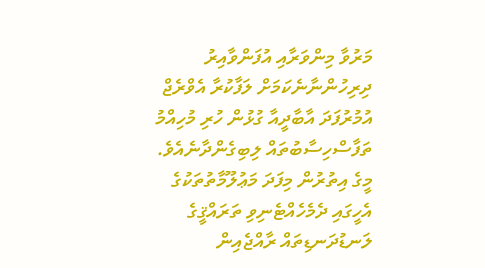މަރުވާ މިންވަރާއި އުފަންވާއިރު ދިރިހުންނާނެކަމަށް ލަފާކުރާ އެވްރެޖް އުމުރުފަދަ އާބާދީއާ ގުޅުން ހުރި މުހިއްމު ތަފާސްހިސާބުތައް ލިބިގެންދާނެއެވެ. މީގެ އިތުރުން މިފަދަ މަޢުލޫމާތުތަކުގެ އެހީގައި ދެމެހެއްޓެނިވި ތަރައްޤީގެ ލަނޑުދަނޑިތައް ރާއްޖެއިން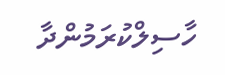ހާސިލްކުރަމުންދާ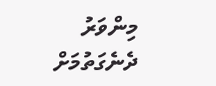މިންވަރު ދެނެގަތުމަށް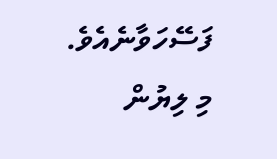ފަސޭހަވާނެއެވެ.
މި ލިޔުން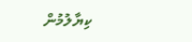ކިޔާލުމުން